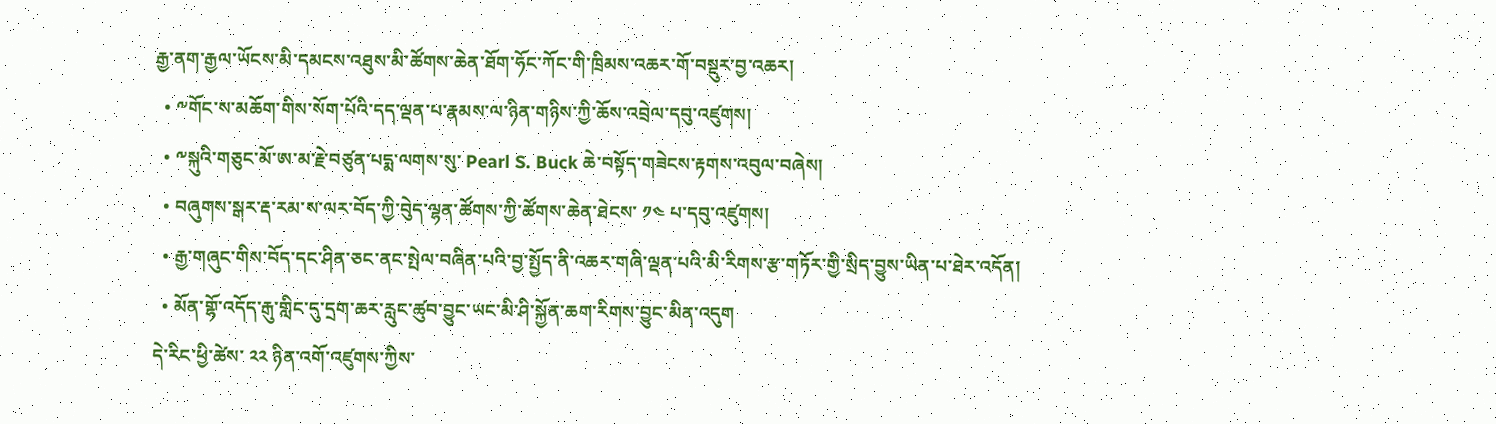རྒྱ་ནག་རྒྱལ་ཡོངས་མི་དམངས་འཐུས་མི་ཚོགས་ཆེན་ཐོག་ཧོང་ཀོང་གི་ཁྲིམས་འཆར་གོ་བསྡུར་བྱ་འཆར།
  • ༸གོང་ས་མཆོག་གིས་སོག་པོའི་དད་ལྡན་པ་རྣམས་ལ་ཉིན་གཉིས་ཀྱི་ཆོས་འབྲེལ་དབུ་འཛུགས།
  • ༸སྐུའི་གཅུང་མོ་ཨ་མ་རྗེ་བཙུན་པདྨ་ལགས་སུ་ Pearl S. Buck ཆེ་བསྟོད་གཟེངས་རྟགས་འབུལ་བཞེས།
  • བཞུགས་སྒར་རྡ་རམ་ས་ལར་བོད་ཀྱི་བེུད་ལྷན་ཚོགས་ཀྱི་ཚོགས་ཆེན་ཐེངས་ ༡༤ པ་དབུ་འཛུགས།
  • རྒྱ་གཞུང་གིས་བོད་དང་ཤིན་ཅང་ནང་སྤེལ་བཞིན་པའི་བྱ་སྤྱོད་ནི་འཆར་གཞི་ལྡན་པའི་མི་རིགས་རྩ་གཏོར་གྱི་སྲིད་བྱུས་ཡིན་པ་ཐེར་འདོན།
  • མོན་གྷོ་འདོད་རྒུ་གླིང་དུ་དྲག་ཆར་རླུང་ཚུབ་བྱུང་ཡང་མི་ཤི་སྐྱོན་ཆག་རིགས་བྱུང་མིན་འདུག
དེ་རིང་ཕྱི་ཚེས་ ༢༢ ཉིན་འགོ་འཛུགས་ཀྱིས་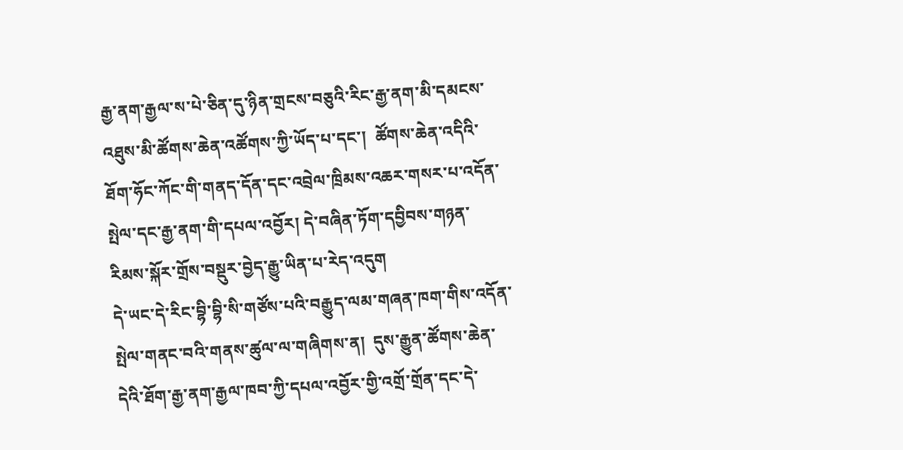རྒྱ་ནག་རྒྱལ་ས་པེ་ཅིན་དུ་ཉིན་གྲངས་བཅུའི་རིང་རྒྱ་ནག་མི་དམངས་འཐུས་མི་ཚོགས་ཆེན་འཚོགས་ཀྱི་ཡོད་པ་དང་།  ཚོགས་ཆེན་འདིའི་ཐོག་ཧོང་ཀོང་གི་གནད་དོན་དང་འབྲེལ་ཁྲིམས་འཆར་གསར་པ་འདོན་སྤེལ་དང་རྒྱ་ནག་གི་དཔལ་འབྱོར། དེ་བཞིན་ཏོག་དབྱིབས་གཉན་རིམས་སྐོར་གྲོས་བསྡུར་བྱེད་རྒྱུ་ཡིན་པ་རེད་འདུག
དེ་ཡང་དེ་རིང་བྷི་བྷི་སི་གཙོས་པའི་བརྒྱུད་ལམ་གཞན་ཁག་གིས་འདོན་སྤེལ་གནང་བའི་གནས་ཚུལ་ལ་གཞིགས་ན།  དུས་རྒྱུན་ཚོགས་ཆེན་དེའི་ཐོག་རྒྱ་ནག་རྒྱལ་ཁབ་ཀྱི་དཔལ་འབྱོར་གྱི་འགྲོ་གྲོན་དང་དེ་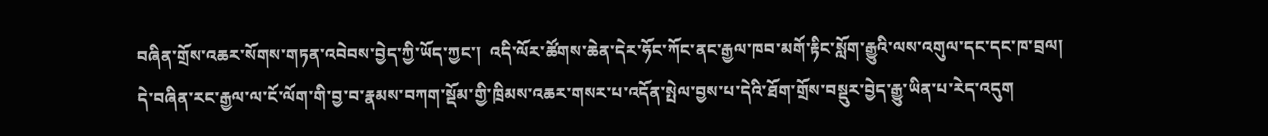བཞིན་གྲོས་འཆར་སོགས་གཏན་འབེབས་བྱེད་ཀྱི་ཡོད་ཀྱང་།  འདི་ལོར་ཚོགས་ཆེན་དེར་ཧོང་ཀོང་ནང་རྒྱལ་ཁབ་མགོ་རྟིང་སློག་རྒྱུའི་ལས་འགུལ་དང་དང་ཁ་བྲལ།  དེ་བཞིན་རང་རྒྱལ་ལ་ངོ་ལོག་གི་བྱ་བ་རྣམས་བཀག་སྡོམ་གྱི་ཁྲིམས་འཆར་གསར་པ་འདོན་སྤེལ་བྱས་པ་དེའི་ཐོག་གྲོས་བསྡུར་བྱེད་རྒྱུ་ཡིན་པ་རེད་འདུག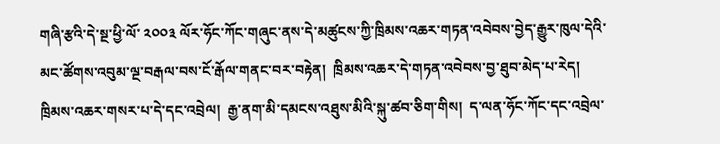གཞི་རྩའི་དེ་སྔ་ཕྱི་ལོ་ ༢༠༠༣ ལོར་ཧོང་ཀོང་གཞུང་ནས་དེ་མཚུངས་ཀྱི་ཁྲིམས་འཆར་གཏན་འབེབས་བྱེད་རྒྱུར་ཁུལ་དེའི་མང་ཚོགས་འབུམ་ལྔ་བརྒལ་བས་ངོ་རྒོལ་གནང་བར་བརྟེན།  ཁྲིམས་འཆར་དེ་གཏན་འབེབས་བྱ་ཐུབ་མེད་པ་རེད།  ཁྲིམས་འཆར་གསར་པ་དེ་དང་འབྲེལ།  རྒྱ་ནག་མི་དམངས་འཐུས་མིའི་སྐུ་ཚབ་ཅིག་གིས།  ད་ལན་ཧོང་ཀོང་དང་འབྲེལ་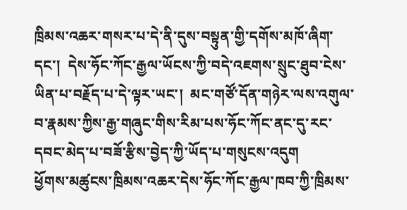ཁྲིམས་འཆར་གསར་པ་དེ་ནི་དུས་བསྟུན་གྱི་དགོས་མཁོ་ཞིག་དང་།  དེས་ཧོང་ཀོང་རྒྱལ་ཡོངས་ཀྱི་བདེ་འཇགས་སྲུང་ཐུབ་ངེས་ཡིན་པ་བརྗོད་པ་དེ་ལྟར་ཡང་།  མང་གཙོ་དོན་གཉེར་ལས་འགུལ་བ་རྣམས་ཀྱིས་རྒྱ་གཞུང་གིས་རིམ་པས་ཧོང་ཀོང་ནང་དུ་རང་དབང་མེད་པ་བཟོ་རྩིས་བྱེད་ཀྱི་ཡོད་པ་གསུངས་འདུག
ཕྱོགས་མཚུངས་ཁྲིམས་འཆར་དེས་ཧོང་ཀོང་རྒྱལ་ཁབ་ཀྱི་ཁྲིམས་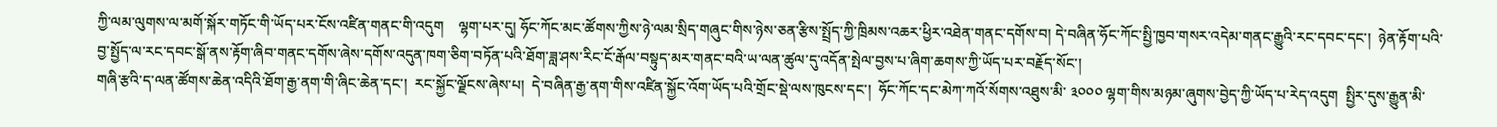ཀྱི་ལམ་ལུགས་ལ་མགོ་སྐོར་གཏོང་གི་ཡོད་པར་ངོས་འཛིན་གནང་གི་འདུག    ལྷག་པར་དུ། ཧོང་ཀོང་མང་ཚོགས་ཀྱིས་ཉེ་ལམ་སྲིད་གཞུང་གིས་ཉེས་ཅན་རྩིས་སྤྲོད་ཀྱི་ཁྲིམས་འཆར་ཕྱིར་འཐེན་གནང་དགོས་བ། དེ་བཞིན་ཧོང་ཀོང་སྤྱི་ཁྱབ་གསར་འདེམ་གནང་རྒྱུའི་རང་དབང་དང་།  ཉེན་རྟོག་པའི་བྱ་སྤྱོད་ལ་རང་དབང་སྒོ་ནས་རྟོག་ཞིབ་གནང་དགོས་ཞེས་དགོས་འདུན་ཁག་ཅིག་བཏོན་པའི་ཐོག་ཟླ་ཤས་རིང་ངོ་རྒོལ་བསྟུད་མར་གནང་བའི་ཡ་ལན་ཚུལ་དུ་འདོན་སྤེལ་བྱས་པ་ཞིག་ཆགས་ཀྱི་ཡོད་པར་བརྗོད་སོང་།
གཞི་རྩའི་ད་ལན་ཚོགས་ཆེན་འདིའི་ཐོག་རྒྱ་ནག་གི་ཞིང་ཆེན་དང་།  རང་སྐྱོང་ལྗོངས་ཞེས་པ།  དེ་བཞིན་རྒྱ་ནག་གིས་འཛིན་སྐྱོང་འོག་ཡོད་པའི་གྲོང་སྡེ་ལས་ཁུངས་དང་།  ཧོང་ཀོང་དང་མེཀ་ཀའོ་སོགས་འཐུས་མི་ ༣༠༠༠ ལྷག་གིས་མཉམ་ཞུགས་བྱེད་ཀྱི་ཡོད་པ་རེད་འདུག  སྤྱིར་དུས་རྒྱུན་མི་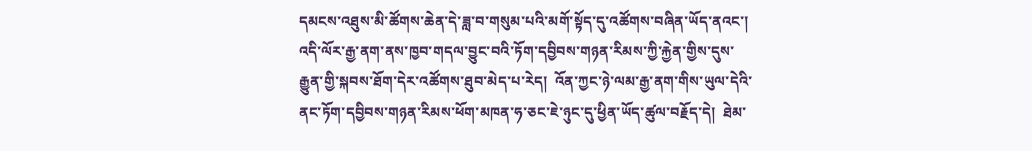དམངས་འཐུས་མི་ཚོགས་ཆེན་དེ་ཟླ་བ་གསུམ་པའི་མགོ་སྟོད་དུ་འཚོགས་བཞིན་ཡོད་ནའང་།  འདི་ལོར་རྒྱ་ནག་ནས་ཁྱབ་གདལ་བྱུང་བའི་ཏོག་དབྱིབས་གཉན་རིམས་ཀྱི་རྐྱེན་གྱིས་དུས་རྒྱུན་གྱི་སྐབས་ཐོག་དེར་འཚོགས་ཐུབ་མེད་པ་རེད།  འོན་ཀྱང་ཉེ་ལམ་རྒྱ་ནག་གིས་ཡུལ་དེའི་ནང་ཏོག་དབྱིབས་གཉན་རིམས་ཕོག་མཁན་ཧ་ཅང་ཇེ་ཉུང་དུ་ཕྱིན་ཡོད་ཚུལ་བརྗོད་དེ།  ཐེམ་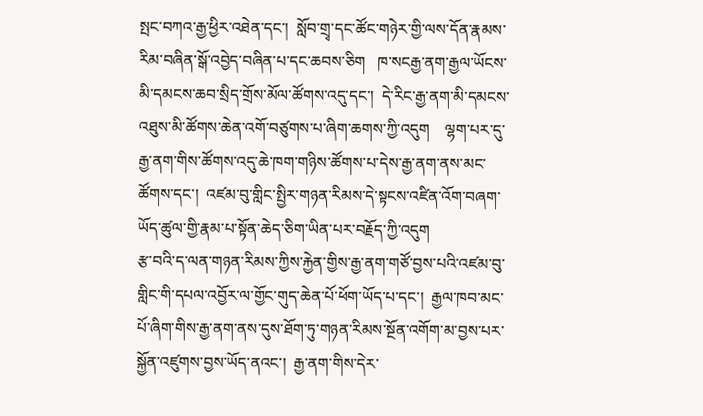སྤང་བཀའ་རྒྱ་ཕྱིར་འཐེན་དང་།  སློབ་གྲྭ་དང་ཚོང་གཉེར་གྱི་ལས་དོན་རྣམས་རིམ་བཞིན་སྒོ་འབྱེད་བཞིན་པ་དང་ཆབས་ཅིག   ཁ་སངརྒྱ་ནག་རྒྱལ་ཡོངས་མི་དམངས་ཆབ་སྲིད་གྲོས་མོལ་ཚོགས་འདུ་དང་།  དེ་རིང་རྒྱ་ནག་མི་དམངས་འཐུས་མི་ཚོགས་ཆེན་འགོ་བཙུགས་པ་ཞིག་ཆགས་ཀྱི་འདུག    ལྷག་པར་དུ་རྒྱ་ནག་གིས་ཚོགས་འདུ་ཆེ་ཁག་གཉིས་ཚོགས་པ་དེས་རྒྱ་ནག་ནས་མང་ཚོགས་དང་།  འཛམ་བུ་གླིང་སྤྱིར་གཉན་རིམས་དེ་སྟངས་འཛིན་འོག་བཞག་ཡོད་ཚུལ་གྱི་རྣམ་པ་སྟོན་ཆེད་ཅིག་ཡིན་པར་བརྗོད་ཀྱི་འདུག
རྩ་བའི་ད་ལན་གཉན་རིམས་ཀྱིས་རྐྱེན་གྱིས་རྒྱ་ནག་གཙོ་བྱས་པའི་འཛམ་བུ་གླིང་གི་དཔལ་འབྱོར་ལ་གྱོང་གུད་ཆེན་པོ་ཕོག་ཡོད་པ་དང་།  རྒྱལ་ཁབ་མང་པོ་ཞིག་གིས་རྒྱ་ནག་ནས་དུས་ཐོག་ཏུ་གཉན་རིམས་སྔོན་འགོག་མ་བྱས་པར་སྐྱོན་འཛུགས་བྱས་ཡོད་ནའང་།  རྒྱ་ནག་གིས་དེར་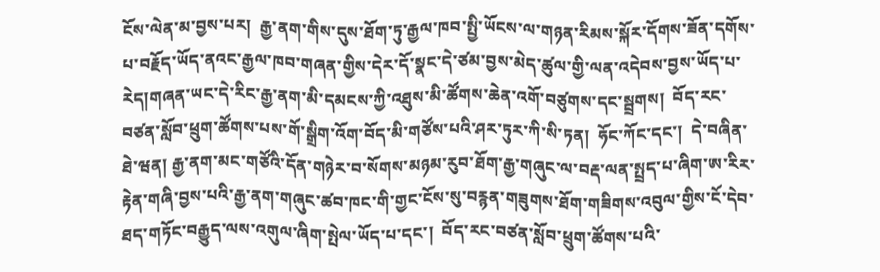ངོས་ལེན་མ་བྱས་པར།  རྒྱ་ནག་གིས་དུས་ཐོག་ཏུ་རྒྱལ་ཁབ་སྤྱི་ཡོངས་ལ་གཉན་རིམས་སྐོར་དོགས་ཟོན་དགོས་པ་བརྗོད་ཡོད་ནའང་རྒྱལ་ཁབ་གཞན་གྱིས་དེར་དོ་སྣང་དེ་ཙམ་བྱས་མེད་ཚུལ་གྱི་ལན་འདེབས་བྱས་ཡོད་པ་རེད།གཞན་ཡང་དེ་རིང་རྒྱ་ནག་མི་དམངས་ཀྱི་འཐུས་མི་ཚོགས་ཆེན་འགོ་བཙུགས་དང་སྦྲགས།  བོད་རང་བཙན་སློབ་ཕྲུག་ཚོགས་པས་གོ་སྒྲིག་འོག་བོད་མི་གཙོས་པའི་ཤར་ཏུར་ཀི་སི་ཏན།  ཧོང་ཀོང་དང་།  དེ་བཞིན་ཐེ་ཝན། རྒྱ་ནག་མང་གཙོའི་དོན་གཉེར་བ་སོགས་མཉམ་རུབ་ཐོག་རྒྱ་གཞུང་ལ་བརྡ་ལན་སྤྲད་པ་ཞིག་ཨ་རིར་རྟེན་གཞི་བྱས་པའི་རྒྱ་ནག་གཞུང་ཚབ་ཁང་གི་གྱང་ངོས་སུ་བརྙན་གཟུགས་ཐོག་གཟིགས་འབུལ་གྱིས་ངོ་དེབ་ཐད་གཏོང་བརྒྱུད་ལས་འགུལ་ཞིག་སྤེལ་ཡོད་པ་དང་།  བོད་རང་བཙན་སློབ་ཕྲུག་ཚོགས་པའི་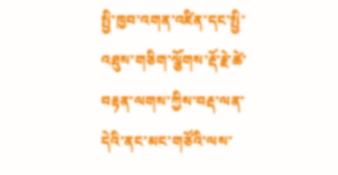སྤྱི་ཁྱབ་འགན་འཛིན་དང་སྤྱི་འཐུས་གཅིག་ལྕོགས་རྡོ་རྗེ་ཚེ་བརྟན་ལགས་ཀྱིས་བརྡ་ལན་དེའི་ནང་མང་གཙོའི་ལས་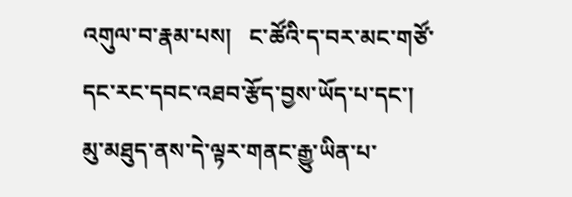འགུལ་བ་རྣམ་པས།   ང་ཚོའི་ད་བར་མང་གཙོ་དང་རང་དབང་འཐབ་རྩོད་བྱས་ཡོད་པ་དང་།  མུ་མཐུད་ནས་དེ་ལྟར་གནང་རྒྱུ་ཡིན་པ་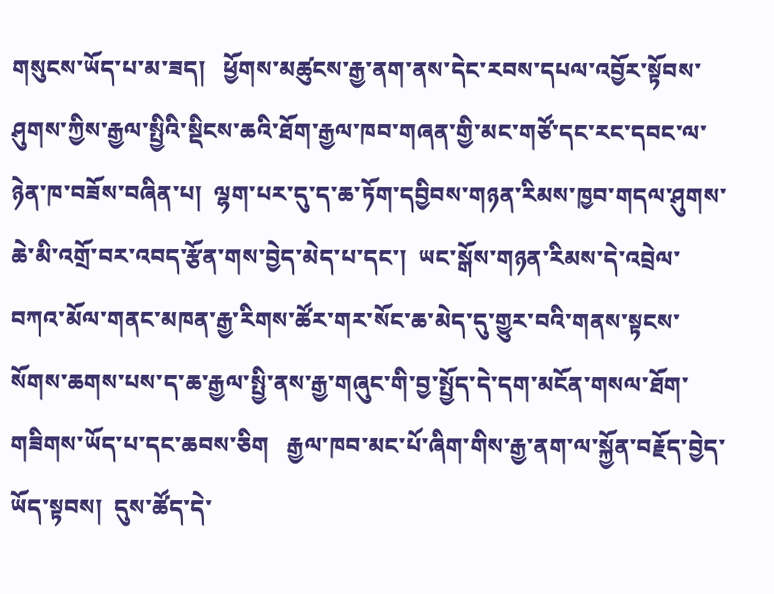གསུངས་ཡོད་པ་མ་ཟད།   ཕྱོགས་མཚུངས་རྒྱ་ནག་ནས་དེང་རབས་དཔལ་འབྱོར་སྟོབས་ཤུགས་ཀྱིས་རྒྱལ་སྤྱིའི་སྡིངས་ཆའི་ཐོག་རྒྱལ་ཁབ་གཞན་གྱི་མང་གཙོ་དང་རང་དབང་ལ་ཉེན་ཁ་བཟོས་བཞིན་པ།  ལྷག་པར་དུ་ད་ཆ་ཏོག་དབྱིབས་གཉན་རིམས་ཁྱབ་གདལ་ཤུགས་ཆེ་མི་འགྲོ་བར་འབད་རྩོན་གས་བྱེད་མེད་པ་དང་།  ཡང་སྒོས་གཉན་རིམས་དེ་འབྲེལ་བཀའ་མོལ་གནང་མཁན་རྒྱ་རིགས་ཚོར་གར་སོང་ཆ་མེད་དུ་གྱུར་བའི་གནས་སྟངས་སོགས་ཆགས་པས་ད་ཆ་རྒྱལ་སྤྱི་ནས་རྒྱ་གཞུང་གི་བྱ་སྤྱོད་དེ་དག་མངོན་གསལ་ཐོག་གཟིགས་ཡོད་པ་དང་ཆབས་ཅིག   རྒྱལ་ཁབ་མང་པོ་ཞིག་གིས་རྒྱ་ནག་ལ་སྐྱོན་བརྗོད་བྱེད་ཡོད་སྟབས།  དུས་ཚོད་དེ་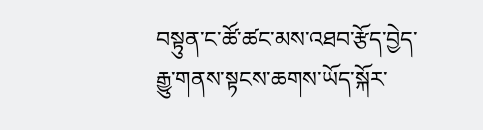བསྟུན་ང་ཚོ་ཚང་མས་འཐབ་རྩོད་བྱེད་རྒྱུ་གནས་སྟངས་ཆགས་ཡོད་སྐོར་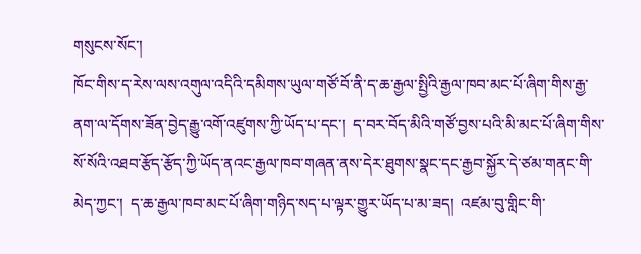གསུངས་སོང་།
ཁོང་གིས་ད་རེས་ལས་འགུལ་འདིའི་དམིགས་ཡུལ་གཙོ་བོ་ནི་ད་ཆ་རྒྱལ་སྤྱིའི་རྒྱལ་ཁབ་མང་པོ་ཞིག་གིས་རྒྱ་ནག་ལ་དོགས་ཟོན་བྱེད་རྒྱུ་འགོ་འཛུགས་ཀྱི་ཡོད་པ་དང་།  ད་བར་བོད་མིའི་གཙོ་བྱས་པའི་མི་མང་པོ་ཞིག་གིས་སོ་སོའི་འཐབ་རྩོད་རྩོད་ཀྱི་ཡོད་ནའང་རྒྱལ་ཁབ་གཞན་ནས་དེར་ཐུགས་སྣང་དང་རྒྱབ་སྐྱོར་དེ་ཙམ་གནང་གི་མེད་ཀྱང་།  ད་ཆ་རྒྱལ་ཁབ་མང་པོ་ཞིག་གཉིད་སད་པ་ལྟར་གྱུར་ཡོད་པ་མ་ཟད།  འཛམ་བུ་གླིང་གི་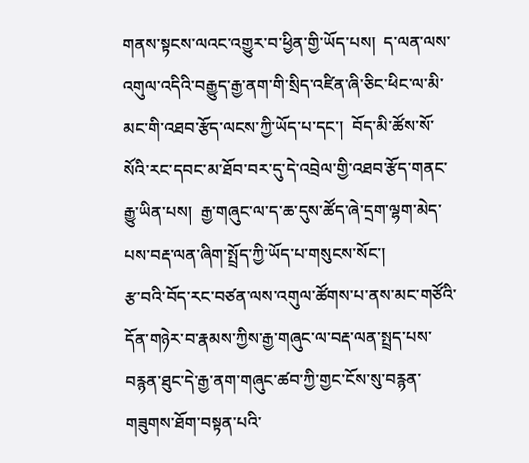གནས་སྟངས་ལའང་འགྱུར་བ་ཕྱིན་གྱི་ཡོད་པས།  ད་ལན་ལས་འགུལ་འདིའི་བརྒྱུད་རྒྱ་ནག་གི་སྲིད་འཛིན་ཞི་ཅིང་ཕིང་ལ་མི་མང་གི་འཐབ་རྩོད་ལངས་ཀྱི་ཡོད་པ་དང་།  བོད་མི་ཚོས་སོ་སོའི་རང་དབང་མ་ཐོབ་བར་དུ་དེ་འབྲེལ་གྱི་འཐབ་རྩོད་གནང་རྒྱུ་ཡིན་པས།  རྒྱ་གཞུང་ལ་ད་ཆ་དུས་ཚོད་ཞེ་དྲག་ལྷག་མེད་པས་བརྡ་ལན་ཞིག་སྤྲོད་ཀྱི་ཡོད་པ་གསུངས་སོང་།
རྩ་བའི་བོད་རང་བཙན་ལས་འགུལ་ཚོགས་པ་ནས་མང་གཙོའི་དོན་གཉེར་བ་རྣམས་ཀྱིས་རྒྱ་གཞུང་ལ་བརྡ་ལན་སྤྲད་པས་བརྙན་ཐུང་དེ་རྒྱ་ནག་གཞུང་ཚབ་ཀྱི་གྱང་ངོས་སུ་བརྙན་གཟུགས་ཐོག་བསྟན་པའི་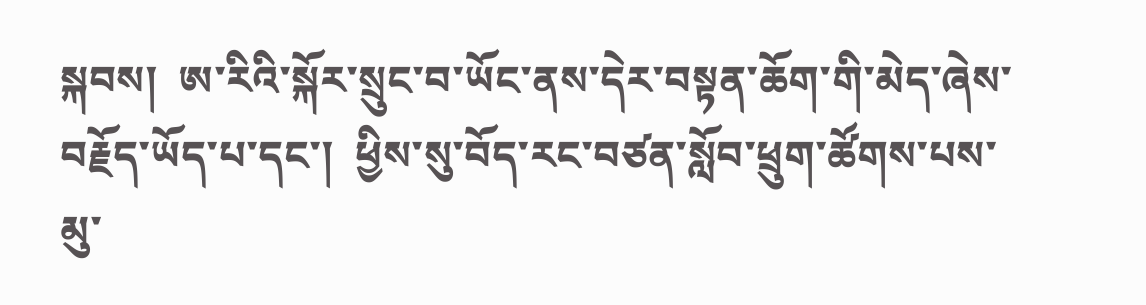སྐབས།  ཨ་རིའི་སྐོར་སྲུང་བ་ཡོང་ནས་དེར་བསྟན་ཆོག་གི་མེད་ཞེས་བརྗོད་ཡོད་པ་དང་།  ཕྱིས་སུ་བོད་རང་བཙན་སློབ་ཕྲུག་ཚོགས་པས་མུ་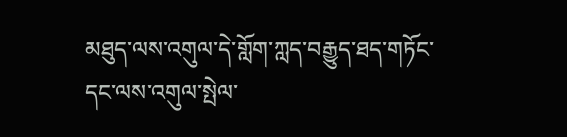མཐུད་ལས་འགུལ་དེ་གློག་ཀླད་བརྒྱུད་ཐད་གཏོང་དང་ལས་འགུལ་སྤེལ་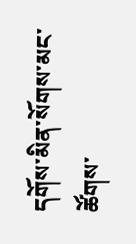དགོས་མིན་སོགས་མང་ཚོགས་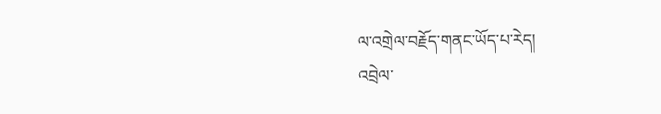ལ་འགྲེལ་བརྗོད་གནང་ཡོད་པ་རེད།
འབྲེལ་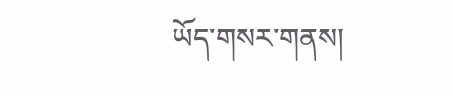ཡོད་གསར་གནས།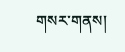གསར་གནས།